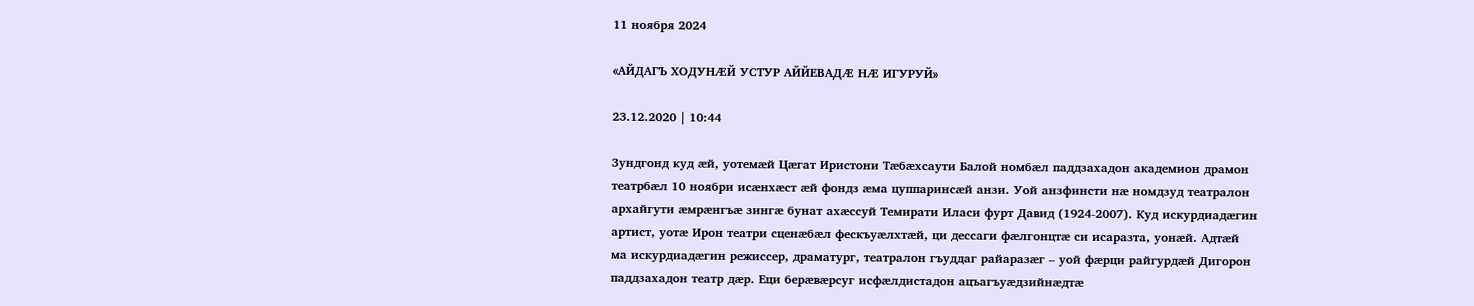11 ноября 2024

«АЙДАГЪ ХОДУНÆЙ УСТУР АЙЙЕВАДÆ НÆ ИГУРУЙ»

23.12.2020 | 10:44

Зундгонд куд æй, уотемæй Цæгат Иристони Тæбæхсаути Балой номбæл паддзахадон академион драмон театрбæл 10 ноябри исæнхæст æй фондз æма цуппаринсæй анзи. Уой анзфинсти нæ номдзуд театралон архайгути æмрæнгъæ зингæ бунат ахæссуй Темирати Иласи фурт Давид (1924-2007). Куд искурдиадæгин артист, уотæ Ирон театри сценæбæл фескъуæлхтæй, ци дессаги фæлгонцтæ си исаразта, уонæй. Адтæй ма искурдиадæгин режиссер, драматург, театралон гъуддаг райаразæг – уой фæрци райгурдæй Дигорон паддзахадон театр дæр. Еци берæвæрсуг исфæлдистадон ацъагъуæдзийнæдтæ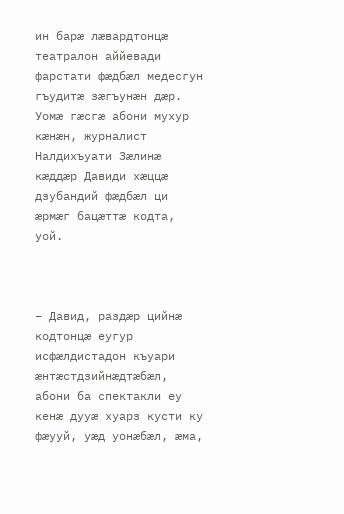ин барæ лæвардтонцæ театралон аййевади фарстати фæдбæл медесгун гъудитæ зæгъунæн дæр. Уомæ гæсгæ абони мухур кæнæн, журналист Налдихъуати Зæлинæ кæддæр Давиди хæццæ дзубандий фæдбæл ци æрмæг бацæттæ кодта, уой.



– Давид, раздæр цийнæ кодтонцæ еугур исфæлдистадон къуари æнтæстдзийнæдтæбæл, абони ба спектакли еу кенæ дууæ хуарз кусти ку фæууй, уæд уонæбæл, æма,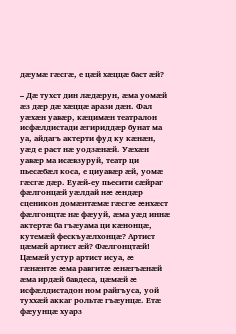дæумæ гæсгæ, е цæй хæццæ баст æй?

– Дæ тухст дин лæдæрун, æма уомæй æз дæр дæ хæццæ арази дæн. Фал уæхæн уавæр, кæцимæн театралон исфæлдистади æгириддæр бунат ма уа, айдагъ актерти фуд ку кæнæн, уæд е раст нæ уодзæнæй. Уæхæн уавæр ма исæвзуруй, театр ци пьесæбæл коса, е циуавæр æй, уомæ гæсгæ дæр. Еуæй-еу пьесити сæйраг фæлгонцæй уæлдай нæ æндæр сценикон домæнтæмæ гæсгæ æнхæст фæлгонцтæ нæ фæууй, æма уæд иннæ актертæ ба гъæуама ци кæнонцæ,  кутемæй фескъуæлхонцæ? Артист цæмæй артист æй? Фæлгонцтæй! Цæмæй устур артист исуа, æ гæнæнтæ æма равгитæ æнæгъæнæй æма ирдæй бавдеса, цæмæй æ исфæлдистадон ном райгъуса, уой туххæй аккаг рольтæ гъæунцæ. Етæ фæуунцæ хуарз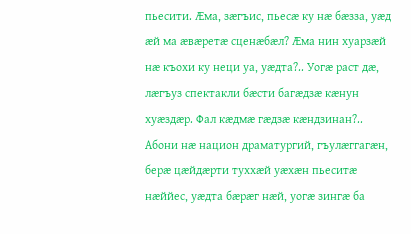пьесити. Æма, зæгъис, пьесæ ку нæ бæзза, уæд æй ма æвæретæ сценæбæл? Æма нин хуарзæй нæ къохи ку неци уа, уæдта?.. Уогæ раст дæ, лæгъуз спектакли бæсти багæдзæ кæнун хуæздæр. Фал кæдмæ гæдзæ кæндзинан?.. Абони нæ национ драматургий, гъулæггагæн, берæ цæйдæрти туххæй уæхæн пьеситæ нæййес, уæдта бæрæг нæй, уогæ зингæ ба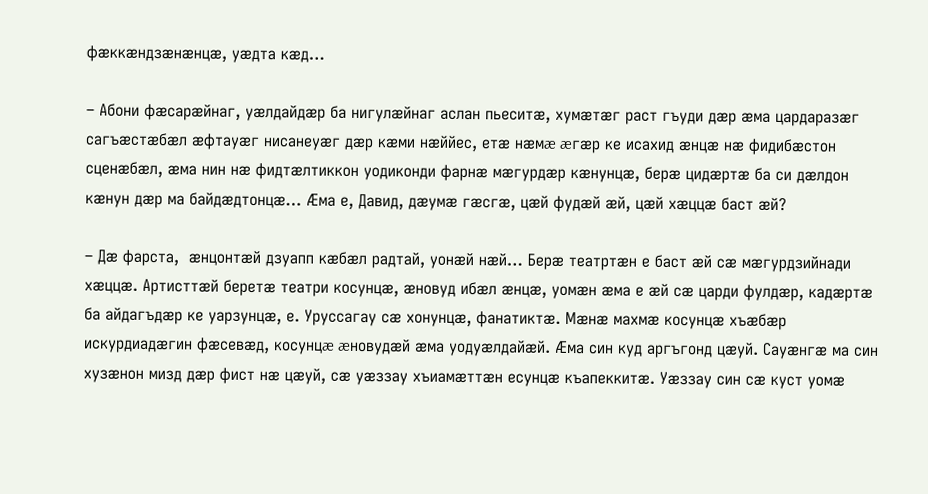фæккæндзæнæнцæ, уæдта кæд…

– Абони фæсарæйнаг, уæлдайдæр ба нигулæйнаг аслан пьеситæ, хумæтæг раст гъуди дæр æма цардаразæг сагъæстæбæл æфтауæг нисанеуæг дæр кæми нæййес, етæ нæмæ æгæр ке исахид æнцæ нæ фидибæстон сценæбæл, æма нин нæ фидтæлтиккон уодиконди фарнæ мæгурдæр кæнунцæ, берæ цидæртæ ба си дæлдон кæнун дæр ма байдæдтонцæ… Æма е, Давид, дæумæ гæсгæ, цæй фудæй æй, цæй хæццæ баст æй?

– Дæ фарста,  æнцонтæй дзуапп кæбæл радтай, уонæй нæй… Берæ театртæн е баст æй сæ мæгурдзийнади хæццæ. Артисттæй беретæ театри косунцæ, æновуд ибæл æнцæ, уомæн æма е æй сæ царди фулдæр, кадæртæ ба айдагъдæр ке уарзунцæ, е. Уруссагау сæ хонунцæ, фанатиктæ. Мæнæ махмæ косунцæ хъæбæр искурдиадæгин фæсевæд, косунцæ æновудæй æма уодуæлдайæй. Æма син куд аргъгонд цæуй. Сауæнгæ ма син хузæнон мизд дæр фист нæ цæуй, сæ уæззау хъиамæттæн есунцæ къапеккитæ. Уæззау син сæ куст уомæ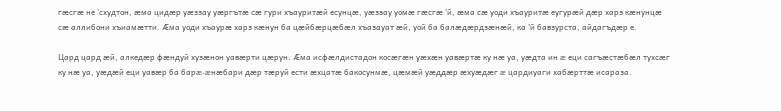гæсгæ не ’схудтон, æма цидæр уæззау уæргътæ сæ гури хъауритæй есунцæ, уæззау уомæ гæсгæ ’й, æма сæ уоди хъауритæ еугурæй дæр харз кæнунцæ сæ аллибони хъиамæтти. Æма уоди хъаурæ харз кæнун ба цæйбæрцæбæл хъазауат æй, уой ба балæдæрдзæнæй, ка ’й бавзурста, айдагъдæр е.

Цард цард æй, алкедæр фæндуй хузæнон уавæрти цæрун. Æма исфæлдистадон косæгæн уæхæн уавæртæ ку нæ уа, уæдта ин æ еци сагъæстæбæл тухсæг ку нæ уа, уæдæй еци уавæр ба барæ-æнæбари дæр тæруй ести æхцатæ бакосунмæ, цæмæй уæддæр æхуæдæг æ цардиуаги хабæрттæ исараза.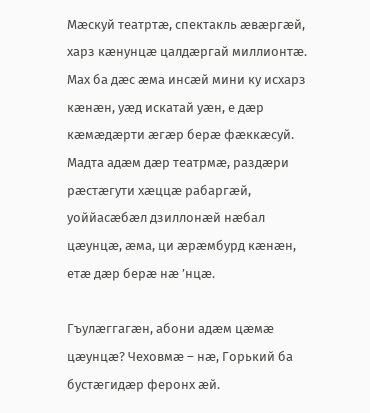Мæскуй театртæ, спектакль æвæргæй, харз кæнунцæ цалдæргай миллионтæ. Мах ба дæс æма инсæй мини ку исхарз кæнæн, уæд искатай уæн, е дæр кæмæдæрти æгæр берæ фæккæсуй. Мадта адæм дæр театрмæ, раздæри рæстæгути хæццæ рабаргæй, уоййасæбæл дзиллонæй нæбал цæунцæ, æма, ци æрæмбурд кæнæн, етæ дæр берæ нæ ’нцæ.

Гъулæггагæн, абони адæм цæмæ цæунцæ? Чеховмæ – нæ, Горький ба бустæгидæр феронх æй.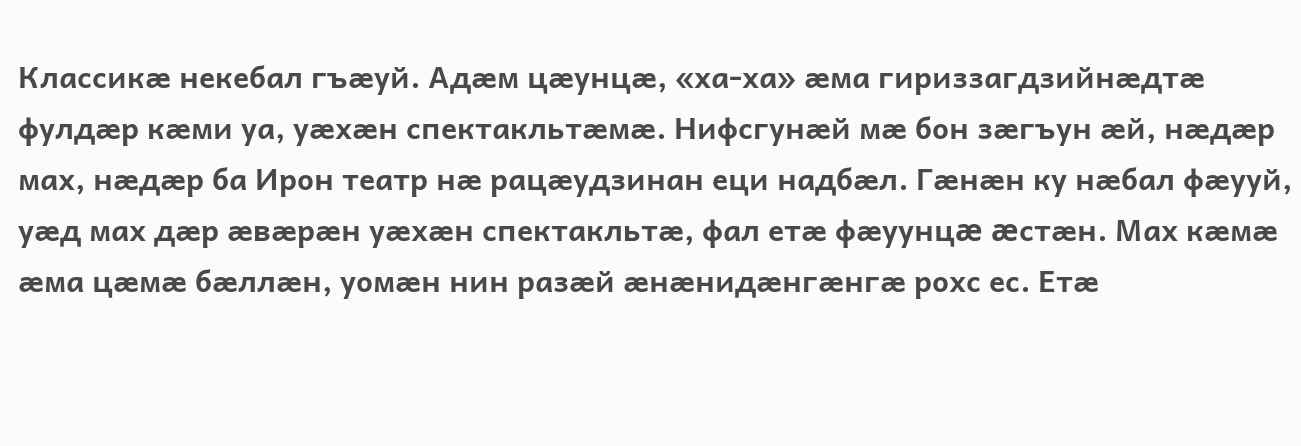Классикæ некебал гъæуй. Адæм цæунцæ, «ха-ха» æма гириззагдзийнæдтæ фулдæр кæми уа, уæхæн спектакльтæмæ. Нифсгунæй мæ бон зæгъун æй, нæдæр мах, нæдæр ба Ирон театр нæ рацæудзинан еци надбæл. Гæнæн ку нæбал фæууй, уæд мах дæр æвæрæн уæхæн спектакльтæ, фал етæ фæуунцæ æстæн. Мах кæмæ æма цæмæ бæллæн, уомæн нин разæй æнæнидæнгæнгæ рохс ес. Етæ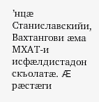’нцæ Станиславскийи, Вахтангови æма МХАТ-и исфæлдистадон скъолатæ. Æ рæстæги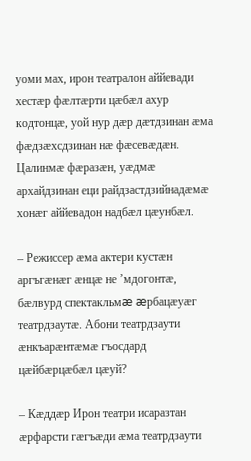уоми мах, ирон театралон аййевади хестæр фæлтæрти цæбæл ахур кодтонцæ, уой нур дæр дæтдзинан æма фæдзæхсдзинан нæ фæсевæдæн. Цалинмæ фæразæн, уæдмæ архайдзинан еци райдзастдзийнадæмæ хонæг аййевадон надбæл цæунбæл.

– Режиссер æма актери кустæн аргъгæнæг æнцæ не ’мдогонтæ, бæлвурд спектакльмæ æрбацæуæг театрдзаутæ. Абони театрдзаути æнкъарæнтæмæ гъосдард цæйбæрцæбæл цæуй?

– Кæддæр Ирон театри исаразтан æрфарсти гæгъæди æма театрдзаути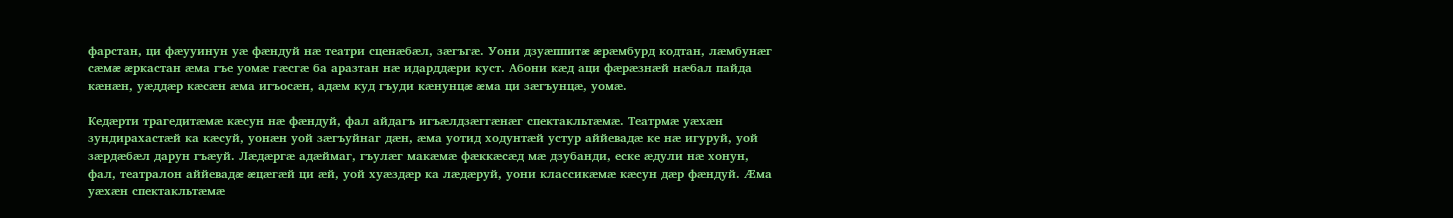фарстан, ци фæууинун уæ фæндуй нæ театри сценæбæл, зæгъгæ. Уони дзуæппитæ æрæмбурд кодтан, лæмбунæг сæмæ æркастан æма гъе уомæ гæсгæ ба аразтан нæ идарддæри куст. Абони кæд аци фæрæзнæй нæбал пайда кæнæн, уæддæр кæсæн æма игъосæн, адæм куд гъуди кæнунцæ æма ци зæгъунцæ, уомæ.

Кедæрти трагедитæмæ кæсун нæ фæндуй, фал айдагъ игъæлдзæггæнæг спектакльтæмæ. Театрмæ уæхæн зундирахастæй ка кæсуй, уонæн уой зæгъуйнаг дæн, æма уотид ходунтæй устур аййевадæ ке нæ игуруй, уой зæрдæбæл дарун гъæуй. Лæдæргæ адæймаг, гъулæг макæмæ фæккæсæд мæ дзубанди, еске æдули нæ хонун, фал, театралон аййевадæ æцæгæй ци æй, уой хуæздæр ка лæдæруй, уони классикæмæ кæсун дæр фæндуй. Æма уæхæн спектакльтæмæ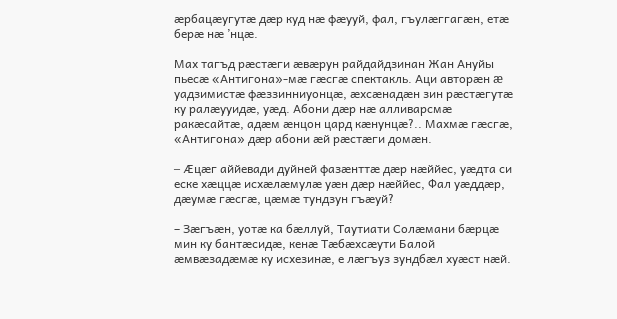æрбацæугутæ дæр куд нæ фæууй, фал, гъулæггагæн, етæ берæ нæ ’нцæ.

Мах тагъд рæстæги æвæрун райдайдзинан Жан Ануйы пьесæ «Антигона»-мæ гæсгæ спектакль. Аци авторæн æ уадзимистæ фæззинниуонцæ, æхсæнадæн зин рæстæгутæ ку ралæууидæ, уæд. Абони дæр нæ алливарсмæ ракæсайтæ, адæм æнцон цард кæнунцæ?.. Махмæ гæсгæ, «Антигона» дæр абони æй рæстæги домæн.

– Æцæг аййевади дуйней фазæнттæ дæр нæййес, уæдта си еске хæццæ исхæлæмулæ уæн дæр нæййес, Фал уæддæр, дæумæ гæсгæ, цæмæ тундзун гъæуй?

– Зæгъæн, уотæ ка бæллуй, Таутиати Солæмани бæрцæ мин ку бантæсидæ, кенæ Тæбæхсæути Балой æмвæзадæмæ ку исхезинæ, е лæгъуз зундбæл хуæст нæй.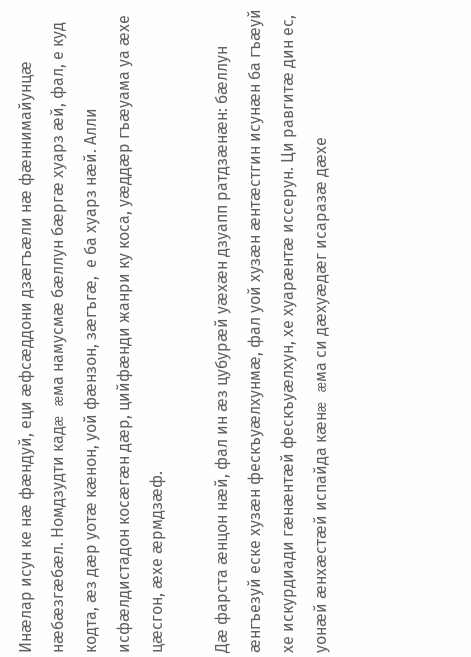Инæлар исун ке нæ фæндуй, еци æфсæддони дзæгъæли нæ фæннимайунцæ нæбæзгæбæл. Номдзудти кадæ æма намусмæ бæллун бæргæ хуарз æй, фал, е куд кодта, æз дæр уотæ кæнон, уой фæнзон, зæгъгæ,  е ба хуарз нæй. Алли исфæлдистадон косæгæн дæр, цийфæнди жанри ку коса, уæддæр гъæуама уа æхе цæсгон, æхе æрмдзæф.

Дæ фарста æнцон нæй, фал ин æз цубурæй уæхæн дзуапп ратдзæнæн: бæллун æнгъезуй еске хузæн фескъуæлхунмæ, фал уой хузæн æнтæстгин исунæн ба гъæуй хе искурдиади гæнæнтæй фескъуæлхун, хе хуарæнтæ иссерун. Ци равгитæ дин ес, уонæй æнхæстæй испайда кæнæ æма си дæхуæдæг исаразæ дæхе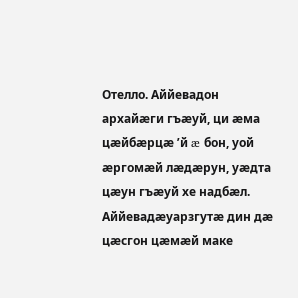Отелло. Аййевадон архайæги гъæуй, ци æма цæйбæрцæ ’й æ бон, уой æргомæй лæдæрун, уæдта цæун гъæуй хе надбæл. Аййевадæуарзгутæ дин дæ цæсгон цæмæй маке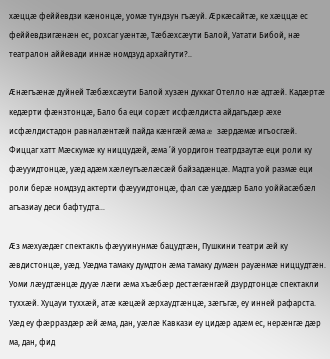хæццæ феййевдзи кæнонцæ, уомæ тундзун гъæуй. Æркæсайтæ, ке хæццæ ес феййевдзигæнæн ес, рохсаг уæнтæ, Тæбæхсæути Балой, Уатати Бибой, нæ театралон аййевади иннæ номдзуд архайгути?..

Æнæгъæнæ дуйней Тæбæхсæути Балой хузæн дуккаг Отелло нæ адтæй. Кадæртæ кедæрти фæнзтонцæ, Бало ба еци сорæт исфæлдиста айдагъдæр æхе исфæлдистадон равналæнтæй пайда кæнгæй æма æ зæрдæмæ игъосгæй. Фиццаг хатт Мæскумæ ку ниццудæй, æма ’й уордигон театрдзаутæ еци роли ку фæууидтонцæ, уæд адæм хæлеугъæлæсæй байзадæнцæ. Мадта уой размæ еци роли берæ номдзуд актерти фæууидтонцæ, фал сæ уæддæр Бало уоййасæбæл агъазиау деси бафтудта…

Æз мæхуæдæг спектакль фæууинунмæ бацудтæн, Пушкини театри æй ку æвдистонцæ, уæд. Уæдма тамаку думдтон æма тамаку думæн рауæнмæ ниццудтæн. Уоми лæудтæнцæ дууæ лæги æма хъæбæр дестæгæнгæй дзурдтонцæ спектакли туххæй. Хуцауи туххæй, атæ кæцæй æрхаудтæнцæ, зæгъгæ, еу инней рафарста. Уæд еу фæрраздæр æй æма, дан, уæлæ Кавкази еу цидæр адæм ес, нерæнгæ дæр ма, дан, фид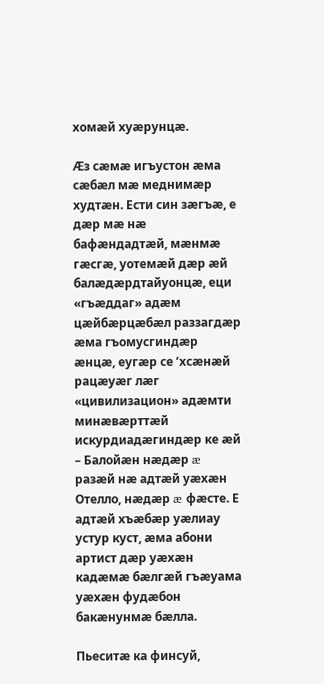хомæй хуæрунцæ.

Æз сæмæ игъустон æма сæбæл мæ меднимæр худтæн. Ести син зæгъæ, е дæр мæ нæ бафæндадтæй, мæнмæ гæсгæ, уотемæй дæр æй балæдæрдтайуонцæ, еци «гъæддаг» адæм цæйбæрцæбæл раззагдæр æма гъомусгиндæр æнцæ, еугæр се ’хсæнæй рацæуæг лæг «цивилизацион» адæмти минæвæрттæй искурдиадæгиндæр ке æй – Балойæн нæдæр æ разæй нæ адтæй уæхæн Отелло, нæдæр æ фæсте. Е адтæй хъæбæр уæлиау устур куст, æма абони артист дæр уæхæн кадæмæ бæлгæй гъæуама уæхæн фудæбон бакæнунмæ бæлла.

Пьеситæ ка финсуй,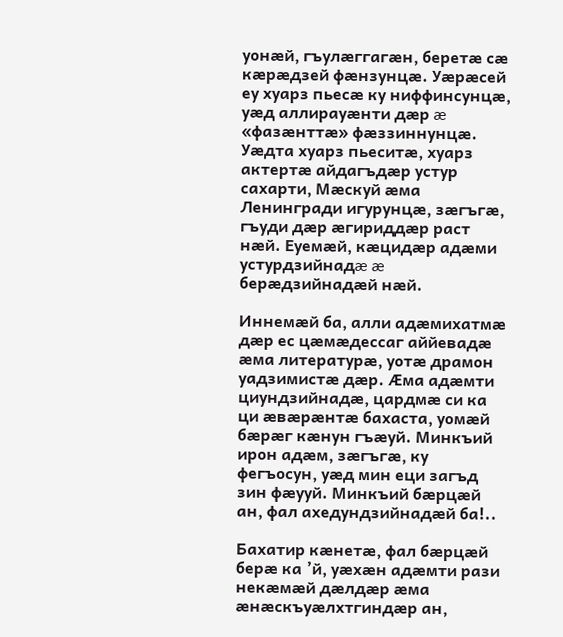уонæй, гъулæггагæн, беретæ сæ кæрæдзей фæнзунцæ. Уæрæсей еу хуарз пьесæ ку ниффинсунцæ, уæд аллирауæнти дæр æ «фазæнттæ» фæззиннунцæ. Уæдта хуарз пьеситæ, хуарз актертæ айдагъдæр устур сахарти, Мæскуй æма Ленингради игурунцæ, зæгъгæ, гъуди дæр æгириддæр раст нæй. Еуемæй, кæцидæр адæми устурдзийнадæ æ берæдзийнадæй нæй.

Иннемæй ба, алли адæмихатмæ дæр ес цæмæдессаг аййевадæ æма литературæ, уотæ драмон уадзимистæ дæр. Æма адæмти циундзийнадæ, цардмæ си ка ци æвæрæнтæ бахаста, уомæй бæрæг кæнун гъæуй. Минкъий ирон адæм, зæгъгæ, ку фегъосун, уæд мин еци загъд зин фæууй. Минкъий бæрцæй ан, фал ахедундзийнадæй ба!..

Бахатир кæнетæ, фал бæрцæй берæ ка ’й, уæхæн адæмти рази некæмæй дæлдæр æма æнæскъуæлхтгиндæр ан,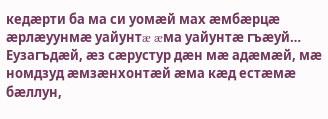кедæрти ба ма си уомæй мах æмбæрцæ æрлæуунмæ уайунтæ æма уайунтæ гъæуй… Еузагъдæй, æз сæрустур дæн мæ адæмæй, мæ номдзуд æмзæнхонтæй æма кæд естæмæ бæллун,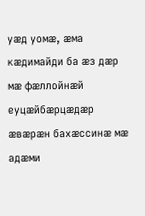уæд уомæ, æма кæдимайди ба æз дæр мæ фæллойнæй еуцæйбæрцæдæр æвæрæн бахæссинæ мæ адæми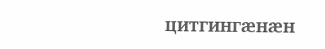цитгингæнæн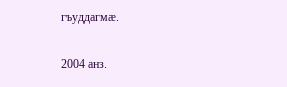гъуддагмæ.

2004 анз.